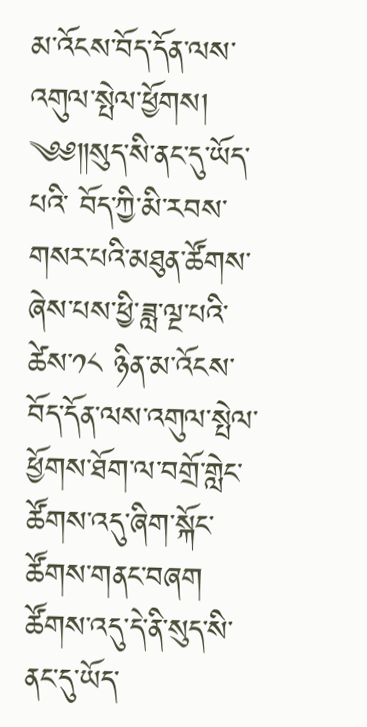མ་འོངས་བོད་དོན་ལས་འགུལ་སྤེལ་ཕྱོགས།
༄༅༎སུད་སི་ནང་དུ་ཡོད་པའི་ བོད་ཀྱི་མི་རབས་གསར་པའི་མཐུན་ཚོགས་ཞེས་པས་ཕྱི་ཟླ་ལྔ་པའི་ཚེས་༡༨ ཉིན་མ་འོངས་བོད་དོན་ལས་འགུལ་སྤེལ་ཕྱོགས་ཐོག་ལ་བགྲོ་གླེང་ཚོགས་འདུ་ཞིག་སྐོང་ཚོགས་གནང་བཞག
ཚོགས་འདུ་དེ་ནི་སུད་སི་ནང་དུ་ཡོད་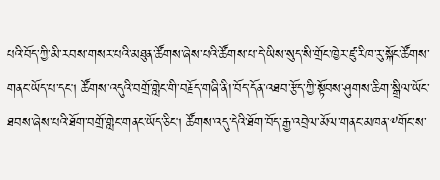པའི་བོད་ཀྱི་མི་རབས་གསར་པའི་མཐུན་ཚོགས་ཞེས་པའི་ཚོགས་པ་དེ་ཡིས་སུད་སི་གྲོང་ཁྱེར་ཛུ་རིཁ་རུ་སྐོང་ཚོགས་གནང་ཡོད་པ་དང། ཚོགས་འདུའི་བགྲོ་གླེང་གི་བརྗོད་གཞི་ནི།་བོད་དོན་འཐབ་རྩོད་ཀྱི་སྟོབས་ཤུགས་ཆིག་སྒྲིལ་ཡོང་ཐབས་ཞེས་པའི་ཐོག་བགྲོ་གླེང་གནང་ཡོད་ཅིང། ཚོགས་འདུ་དེའི་ཐོག་བོད་རྒྱ་འབྲེལ་མོལ་གནང་མཁན་༸གོང་ས་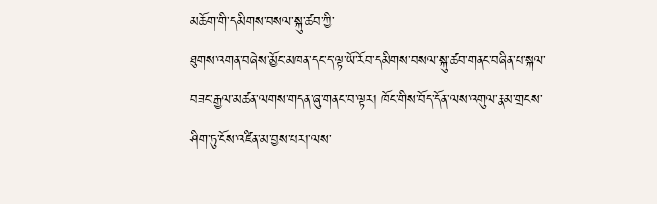མཆོག་གི་དམིགས་བསལ་སྐུ་ཚབ་ཀྱི་
ཐུགས་འགན་བཞེས་མྱོང་མཁན་དང་ད་ལྟ་ཡོ་རོབ་དམིགས་བསལ་སྐུ་ཚབ་གནང་བཞིན་པ་སྐལ་བཟང་རྒྱལ་མཚན་ལགས་གདན་ཞུ་གནང་བ་ལྟར། ཁོང་གིས་བོད་དོན་ལས་འགུལ་རྣམ་གྲངས་ཤིག་ཏུ་ངོས་འཛིན་མ་བྱས་པར།་ལས་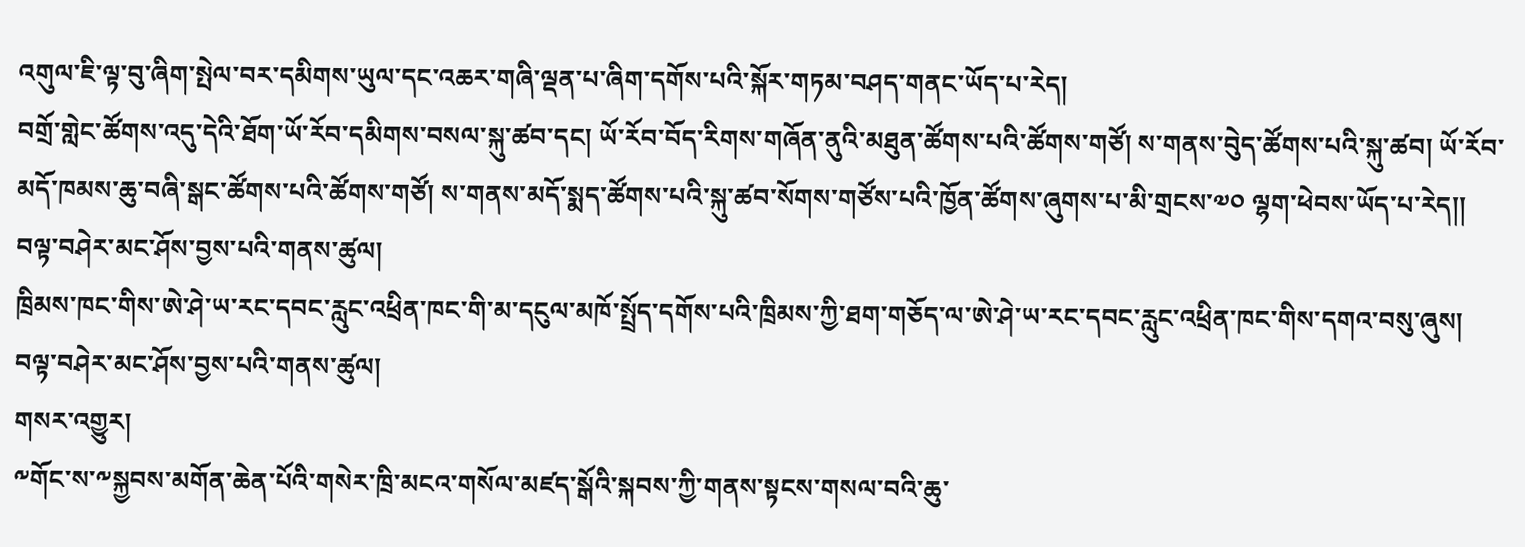འགུལ་ཇི་ལྟ་བུ་ཞིག་སྤེལ་བར་དམིགས་ཡུལ་དང་འཆར་གཞི་ལྡན་པ་ཞིག་དགོས་པའི་སྐོར་གཏམ་བཤད་གནང་ཡོད་པ་རེད།
བགྲོ་གླེང་ཚོགས་འདུ་དེའི་ཐོག་ཡོ་རོབ་དམིགས་བསལ་སྐུ་ཚབ་དང། ཡོ་རོབ་བོད་རིགས་གཞོན་ནུའི་མཐུན་ཚོགས་པའི་ཚོགས་གཙོ། ས་གནས་བེུད་ཚོགས་པའི་སྐུ་ཚབ། ཡོ་རོབ་མདོ་ཁམས་ཆུ་བཞི་སྒང་ཚོགས་པའི་ཚོགས་གཙོ། ས་གནས་མདོ་སྨད་ཚོགས་པའི་སྐུ་ཚབ་སོགས་གཙོས་པའི་ཁྱོན་ཚོགས་ཞུགས་པ་མི་གྲངས་༧༠ ལྷག་ཕེབས་ཡོད་པ་རེད།།
བལྟ་བཤེར་མང་ཤོས་བྱས་པའི་གནས་ཚུལ།
ཁྲིམས་ཁང་གིས་ཨེ་ཤེ་ཡ་རང་དབང་རླུང་འཕྲིན་ཁང་གི་མ་དངུལ་མཁོ་སྤྲོད་དགོས་པའི་ཁྲིམས་ཀྱི་ཐག་གཅོད་ལ་ཨེ་ཤེ་ཡ་རང་དབང་རླུང་འཕྲིན་ཁང་གིས་དགའ་བསུ་ཞུས།
བལྟ་བཤེར་མང་ཤོས་བྱས་པའི་གནས་ཚུལ།
གསར་འགྱུར།
༸གོང་ས་༸སྐྱབས་མགོན་ཆེན་པོའི་གསེར་ཁྲི་མངའ་གསོལ་མཛད་སྒོའི་སྐབས་ཀྱི་གནས་སྟངས་གསལ་བའི་ཆུ་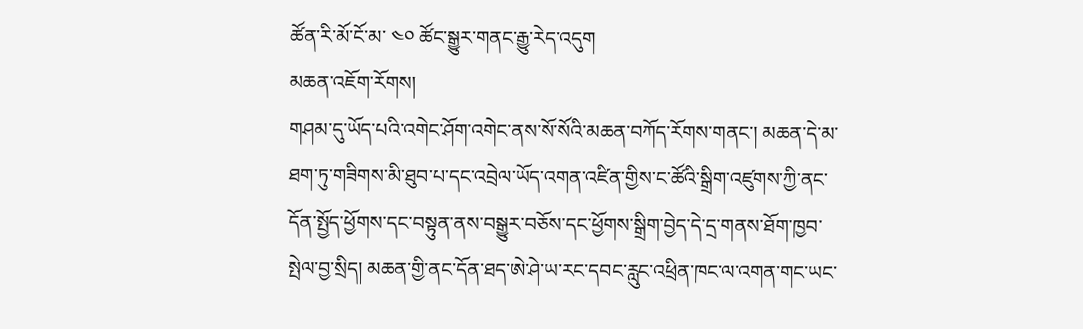ཚོན་རི་མོ་ངོ་མ་ ༤༠ ཚོང་སྒྱུར་གནང་རྒྱུ་རེད་འདུག
མཆན་འཇོག་རོགས།
གཤམ་དུ་ཡོད་པའི་འགེང་ཤོག་འགེང་ནས་སོ་སོའི་མཆན་བཀོད་རོགས་གནང་། མཆན་དེ་མ་ཐག་ཏུ་གཟིགས་མི་ཐུབ་པ་དང་འབྲེལ་ཡོད་འགན་འཛིན་གྱིས་ང་ཚོའི་སྒྲིག་འཛུགས་ཀྱི་ནང་དོན་སྤྱོད་ཕྱོགས་དང་བསྟུན་ནས་བསྒྱུར་བཅོས་དང་ཕྱོགས་སྒྲིག་བྱེད་དེ་དྲ་གནས་ཐོག་ཁྱབ་སྤེལ་བྱ་སྲིད། མཆན་གྱི་ནང་དོན་ཐད་ཨེ་ཤེ་ཡ་རང་དབང་རླུང་འཕྲིན་ཁང་ལ་འགན་གང་ཡང་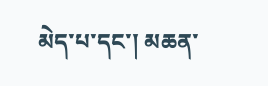མེད་པ་དང་། མཆན་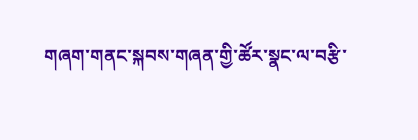གཞག་གནང་སྐབས་གཞན་གྱི་ཚོར་སྣང་ལ་བརྩི་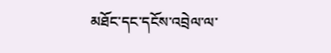མཐོང་དང་དངོས་འབྲེལ་ལ་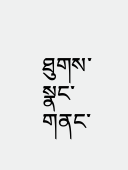ཐུགས་སྣང་གནང་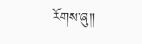རོགས་ཞུ༎